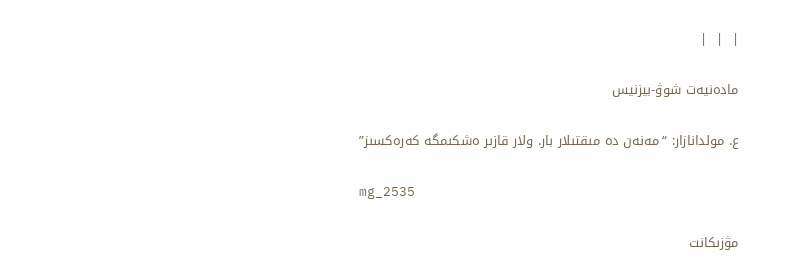|  |  |

مادەنيەت شوۋ-بيزنيس

ع. مولدانازار: “مەنەن دە مىقتىلار بار. ولار قازىر ەشكىمگە كەرەكسىز”

mg_2535

مۋزىكانت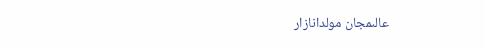عالىمجان مولدانازار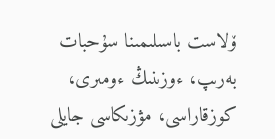ۆلاست باسىلىمىنا سۇحبات بەرىپ، ءوزىنىڭ ءومىرى، كوزقاراسى، مۋزىكاسى جايلى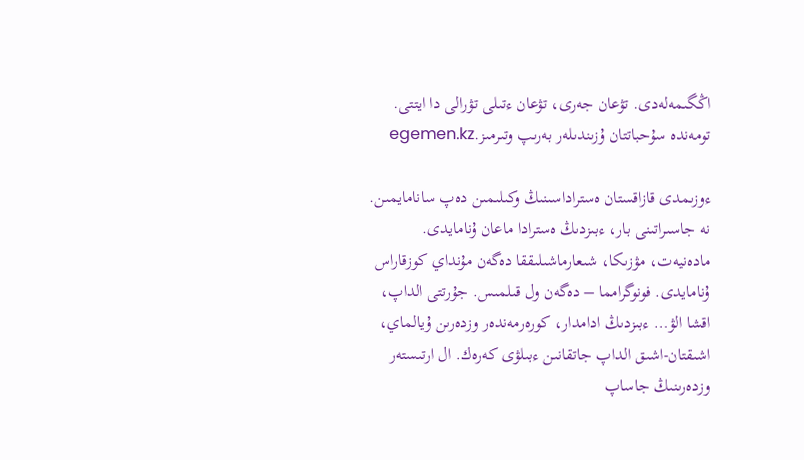اڭگىمەلەدى. تۋعان جەرى، تۋعان ءتىلى تۋرالى دا ايتتى. تومەندە سۇحباتتان ۇزىندىلەر بەرىپ وتىرمىز.egemen.kz

ءوزىمدى قازاقستان ەستراداسىنىڭ وكىلىمىن دەپ سانامايمىن. نە جاسىراتىنى بار، ءبىزدىڭ ەسترادا ماعان ۇنامايدى. مادەنيەت، مۋزىكا، شىعارماشىلىققا دەگەن مۇنداي كوزقاراس ۇنامايدى. فونوگرامما – دەگەن ول قىلمىس. جۇرتتى الداپ، اقشا الۋ… ءبىزدىڭ ادامدار، كورەرمەندەر وزدەرىن ۇيالماي، اشىقتان-اشىق الداپ جاتقانىن ءبىلۋى كەرەك. ال ارتىستەر وزدەرىنىڭ جاساپ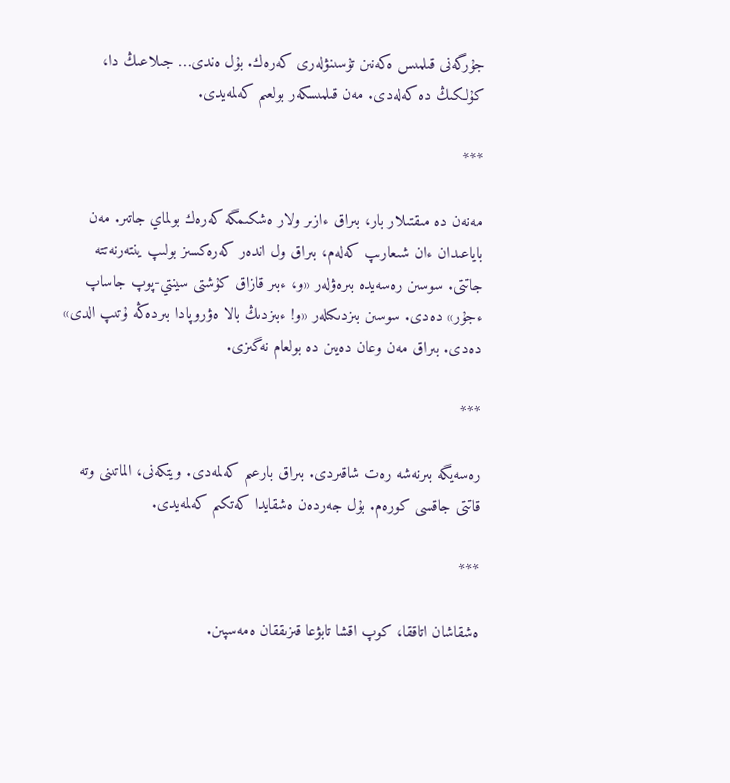جۇرگەنى قىلمىس ەكەنىن تۇسىنۋلەرى كەرەك. بۇل ەندى… جىلاعىڭ دا، كۇلكىڭ دە كەلەدى. مەن قىلمىسكەر بولعىم كەلمەيدى.

***

مەنەن دە مىقتىلار بار، بىراق ءازىر ولار ەشكىمگە كەرەك بولماي جاتىر. مەن باياعىدان ءان شىعارىپ كەلەم، بىراق ول اندەر كەرەكسىز بولىپ ينتەرنەتتە جاتتى. سوسىن رەسەيدە بىرەۋلەر «و، ءبىر قازاق كۇشتى سينتي-پوپ جاساپ ءجۇر» دەدى. سوسىن بىزدىكىلەر «و! ءبىزدىڭ بالا ەۋروپادا بىردەڭە ۇتىپ الدى» دەدى. بىراق مەن وعان دەيىن دە بولعام نەگىزى.

***

رەسەيگە بىرنەشە رەت شاقىردى. بىراق بارعىم كەلمەدى. ويتكەنى، الماتىنى وتە قاتتى جاقسى كورەم. بۇل جەردەن ەشقايدا كەتكىم كەلمەيدى.

***

ەشقاشان اتاققا، كوپ اقشا تابۋعا قىزىققان ەمەسپىن.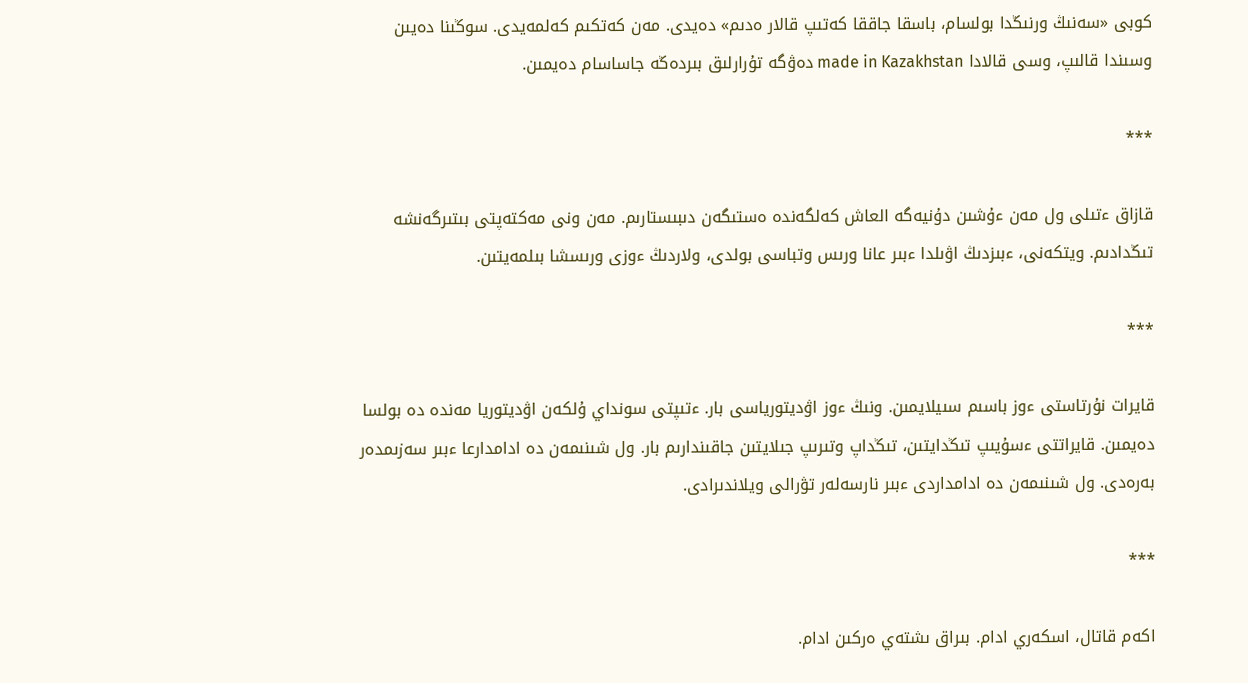كوبى «سەنىڭ ورنىڭدا بولسام، باسقا جاققا كەتىپ قالار ەدىم» دەيدى. مەن كەتكىم كەلمەيدى. سوڭىنا دەيىن وسىندا قالىپ، وسى قالادا made in Kazakhstan دەۋگە تۇرارلىق بىردەڭە جاساسام دەيمىن.

***

قازاق ءتىلى ول مەن ءۇشىن دۇنيەگە العاش كەلگەندە ەستىگەن دىبىستارىم. مەن ونى مەكتەپتى بىتىرگەنشە تىڭدادىم. ويتكەنى، ءبىزدىڭ اۋىلدا ءبىر عانا ورىس وتباسى بولدى، ولاردىڭ ءوزى ورىسشا بىلمەيتىن.

***

قايرات نۇرتاستى ءوز باسىم سىيلايمىن. ونىڭ ءوز اۋديتورياسى بار. ءتىپتى سونداي ۇلكەن اۋديتوريا مەندە دە بولسا دەيمىن. قايراتتى ءسۇيىپ تىڭدايتىن، تىڭداپ وتىرىپ جىلايتىن جاقىندارىم بار. ول شىنىمەن دە ادامدارعا ءبىر سەزىمدەر بەرەدى. ول شىنىمەن دە ادامداردى ءبىر نارسەلەر تۋرالى ويلاندىرادى.

***

اكەم قاتال، اسكەري ادام. بىراق ىشتەي ەركىن ادام.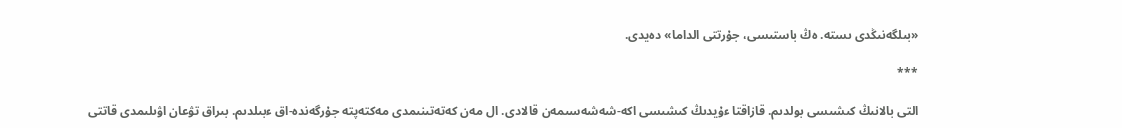«بىلگەنىڭدى ىستە. ەڭ باستىسى، جۇرتتى الداما» دەيدى.

***

التى بالانىڭ كىشىسى بولدىم. قازاقتا ءۇيدىڭ كىشىسى اكە-شەشەسىمەن قالادى. ال مەن كەتەتىنىمدى مەكتەپتە جۇرگەندە-اق ءبىلدىم. بىراق تۋعان اۋىلىمدى قاتتى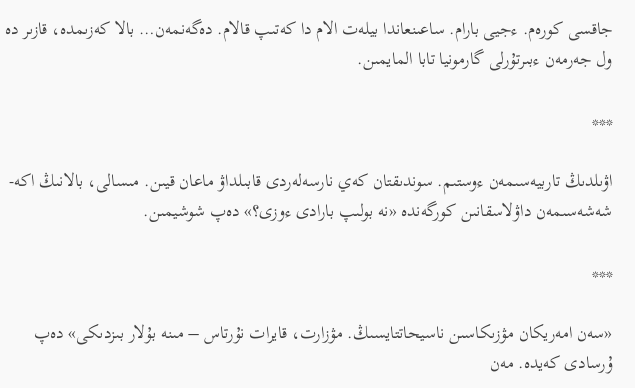جاقسى كورەم. ءجيى بارام. ساعىنعاندا بيلەت الام دا كەتىپ قالام. دەگەنمەن… بالا كەزىمدە، قازىر دە ول جەرمەن ءبىرتۇرلى گارمونيا تابا المايمىن.

***

اۋىلدىڭ تاربيەسىمەن ءوستىم. سوندىقتان كەي نارسەلەردى قابىلداۋ ماعان قيىن. مىسالى، بالانىڭ اكە-شەشەسىمەن داۋلاسقانىن كورگەندە «نە بولىپ بارادى ءوزى؟» دەپ شوشيمىن.

***

«سەن امەريكان مۋزىكاسىن ناسيحاتتايسىڭ. مۋزارت، قايرات نۇرتاس – مىنە بۇلار بىزدىكى» دەپ ۇرسادى كەيدە. مەن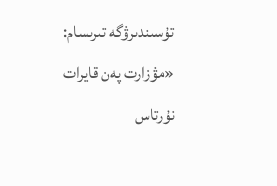تۇسىندىرۋگە تىرىسام: «مۋزارت پەن قايرات نۇرتاس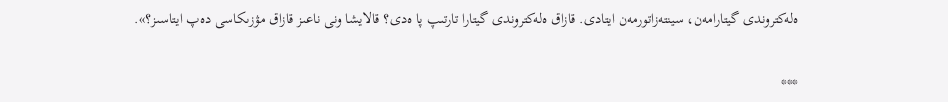ەلەكتروندى گيتارامەن، سينتەزاتورمەن ايتادى. قازاق ەلەكتروندى گيتارا تارتىپ پا ەدى؟ قالايشا ونى ناعىز قازاق مۋزىكاسى دەپ ايتاسىز؟».

***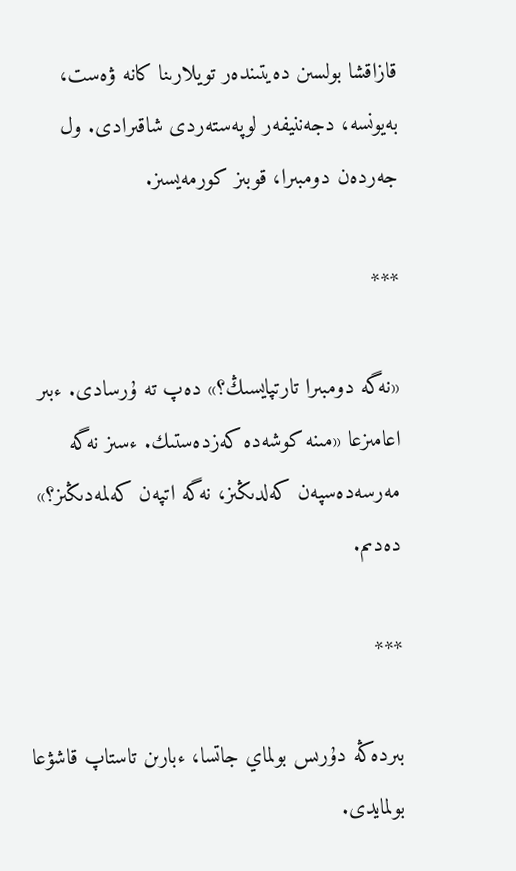قازاقشا بولسىن دەيتىندەر تويلارىنا كانە ۋەست، بەيونسە، دجەننيفەر لوپەستەردى شاقىرادى. ول جەردەن دومبىرا، قوبىز كورمەيسىز.

***

«نەگە دومبىرا تارتپايسىڭ؟» دەپ تە ۇرسادى. ءبىر اعامىزعا «مىنە كوشەدە كەزدەستىك. ءسىز نەگە مەرسەدەسپەن كەلدىڭىز، نەگە اتپەن كەلمەدىڭىز؟» دەدىم.

***

بىردەڭە دۇرىس بولماي جاتسا، ءبارىن تاستاپ قاشۋعا بولمايدى.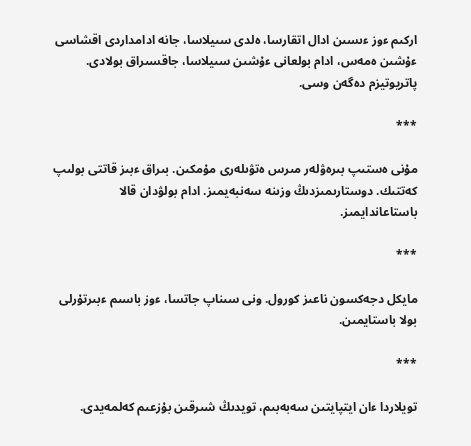اركىم ءوز ءىسىن ادال اتقارسا، ەلدى سىيلاسا، جانە ادامداردى اقشاسى ءۇشىن ەمەس، ادام بولعانى ءۇشىن سىيلاسا، جاقسىراق بولادى. پاتريوتيزم دەگەن وسى.

***

مۇنى ەستىپ بىرەۋلەر مىرس ەتۋىلەرى مۇمكىن. بىراق ءبىز قاتتى بولىپ كەتتىك. دوستارىمىزدىڭ وزىنە سەنبەيمىز. ادام بولۋدان قالا باستاعاندايمىز.

***

مايكل دجەكسون ناعىز كورول. ونى سىناپ جاتسا، ءوز باسىم ءبىرتۇرلى بولا باستايمىن.

***

تويلاردا ءان ايتپايتىن سەبەبىم، تويدىڭ شىرقىن بۇزعىم كەلمەيدى.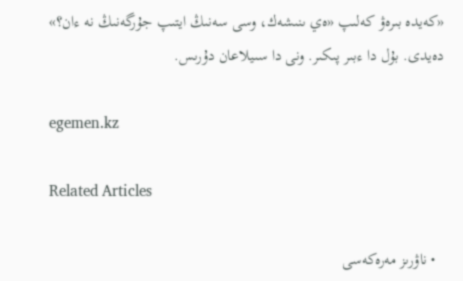«كەيدە بىرەۋ كەلىپ «ەي ىنىشەك، وسى سەنىڭ ايتىپ جۇرگەنىڭ نە ءان؟» دەيدى. بۇل دا ءبىر پىكىر. ونى دا سىيلاعان دۇرىس.

egemen.kz

Related Articles

  • ناۋرىز مەرەكەسى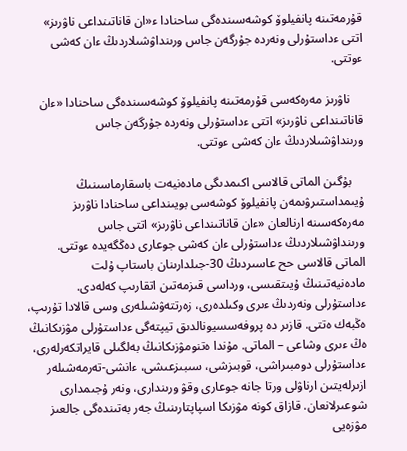قۇرمەتىنە پانفيلوۆ كوشەسىندەگى ساحنادا ء«ان قاناتىنداعى ناۋرىز» اتتى ءداستۇرلى ونەردە جۇرگەن جاس ورىنداۋشىلاردىڭ ءان كەشى ءوتتى.

    ناۋرىز مەرەكەسى قۇرمەتىنە پانفيلوۆ كوشەسىندەگى ساحنادا «ءان قاناتىنداعى ناۋرىز» اتتى ءداستۇرلى ونەردە جۇرگەن جاس ورىنداۋشىلاردىڭ ءان كەشى ءوتتى.

    بۇگىن الماتى قالاسى اكىمدىگى مادەنيەت باسقارماسىنىڭ ۇيىمداستىرۋىمەن پانفيلوۆ كوشەسى بويىنداعى ساحنادا ناۋرىز مەرەكەسىنە ارنالعان «ءان قاناتىنداعى ناۋرىز» اتتى جاس ورىنداۋشىلاردىڭ ءداستۇرلى ءان كەشى جوعارى دەڭگەيدە ءوتتى. الماتى قالاسى حح عاسىردىڭ 30-جىلدارىنان باستاپ ۇلت مادەنيەتىنىڭ ۇيىتقىسى، ورداسى قىزمەتىن اتقارىپ كەلەدى. ءداستۇرلى ونەردىڭ ءىرى وكىلدەرى، زەرتتەۋشىلەرى وسى قالادا تۇرىپ، ەڭبەك ەتتى. قازىر دە پروفەسسيونالدىق تيپتەگى ءداستۇرلى مۋزىكانىڭ ەڭ ءىرى وشاعى – الماتى. مۇندا ەتنومۋزىكانىڭ بەلگىلى قايراتكەرلەرى، ءداستۇرلى دومبىراشى، قوبىزشى، سىبىزعىشى، ءانشى-تەرمەشىلەر ازىرلەيتىن ارناۋلى ورتا جانە جوعارى وقۋ ورىندارى، ونەر ۇجىمدارى شوعىرلانعان. قازاق كونە مۋزىكا اسپاپتارىنىڭ جەر بەتىندەگى جالعىز مۋزەيى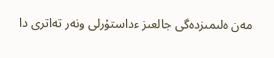مەن ەلىمىزدەگى جالعىز ءداستۇرلى ونەر تەاترى دا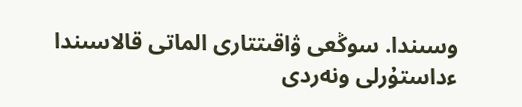وسىندا. سوڭعى ۋاقىتتارى الماتى قالاسىندا ءداستۇرلى ونەردى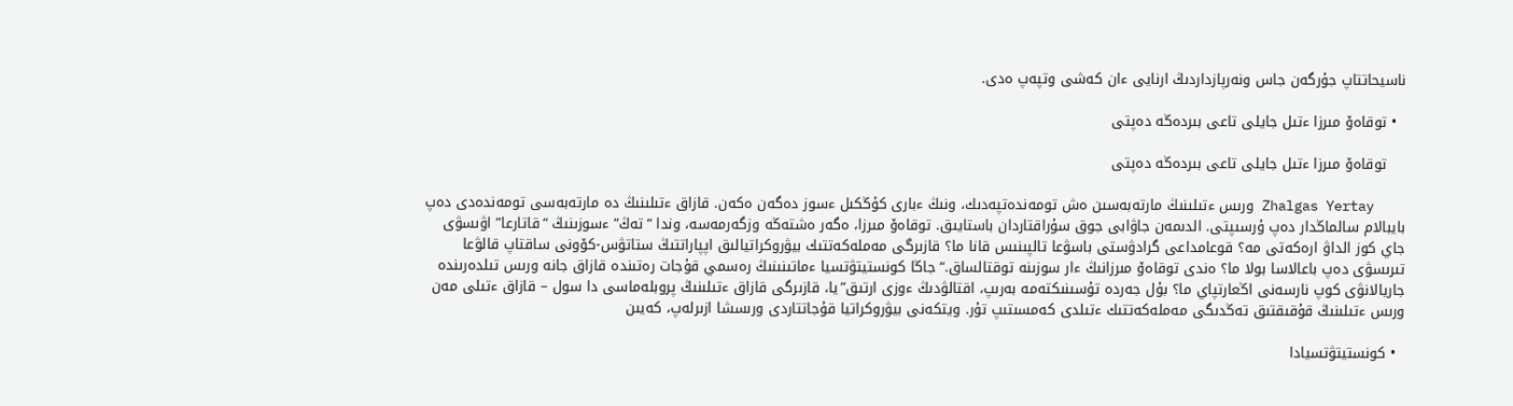ناسيحاتتاپ جۇرگەن جاس ونەرپازداردىڭ ارنايى ءان كەشى وتپەپ ەدى.

  • توقاەۆ مىرزا ءتىل جايلى تاعى بىردەڭە دەپتى

    توقاەۆ مىرزا ءتىل جايلى تاعى بىردەڭە دەپتى

    Zhalgas Yertay ورىس ءتىلىنىڭ مارتەبەسىن ەش تومەندەتپەدىك، ونىڭ ءبارى كۇڭكىل ءسوز دەگەن ەكەن. قازاق ءتىلىنىڭ دە مارتەبەسى تومەندەدى دەپ بايبالام سالماڭدار دەپ ۇرسىپتى. الدىمەن جاۋابى جوق سۇراقتاردان باستايىق. توقاەۆ مىرزا، ەگەر ەشتەڭە وزگەرمەسە، وندا “تەڭ” ءسوزىنىڭ “قاتارعا” اۋىسۋى جاي كوز الداۋ ارەكەتى مە؟ قوعامداعى گرادۋستى باسۋعا تالپىنىس قانا ما؟ قازىرگى مەملەكەتتىك بيۋروكراتيالىق اپپاراتتىڭ ستاتۋس-كۆونى ساقتاپ قالۋعا تىرىسۋى دەپ باعالاسا بولا ما؟ ەندى توقاەۆ مىرزانىڭ ءار سوزىنە توقتالساق.“جاڭا كونستيتۋتسيا ءماتىنىنىڭ رەسمي قۇجات رەتىندە قازاق جانە ورىس تىلدەرىندە جاريالانۋى كوپ نارسەنى اڭعارتپاي ما؟ بۇل جەردە تۇسىنىكتەمە بەرىپ، اقتالۋدىڭ ءوزى ارتىق”يا، قازىرگى قازاق ءتىلىنىڭ پروبلەماسى دا سول – قازاق ءتىلى مەن ورىس ءتىلىنىڭ قۇقىقتىق تەڭدىگى مەملەكەتتىك ءتىلدى كەمسىتىپ تۇر. ويتكەنى بيۋروكراتيا قۇجاتتاردى ورىسشا ازىرلەپ، كەيىن

  • كونستيتۋتسيادا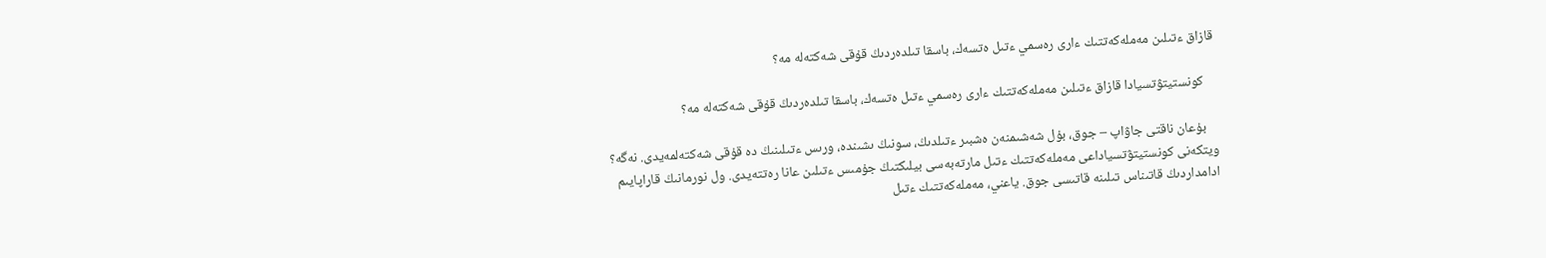قازاق ءتىلىن مەملەكەتتىك ءارى رەسمي ءتىل ەتسەك، باسقا تىلدەردىڭ قۇقى شەكتەلە مە؟

    كونستيتۋتسيادا قازاق ءتىلىن مەملەكەتتىك ءارى رەسمي ءتىل ەتسەك، باسقا تىلدەردىڭ قۇقى شەكتەلە مە؟

    بۇعان ناقتى جاۋاپ – جوق، بۇل شەشىمنەن ەشبىر ءتىلدىڭ، سونىڭ ىشىندە، ورىس ءتىلىنىڭ دە قۇقى شەكتەلمەيدى. نەگە؟ ويتكەنى كونستيتۋتسياداعى مەملەكەتتىك ءتىل مارتەبەسى بيلىكتىڭ جۇمىس ءتىلىن عانا رەتتەيدى. ول نورمانىڭ قاراپايىم ادامداردىڭ قاتىناس تىلىنە قاتىسى جوق. ياعني، مەملەكەتتىك ءتىل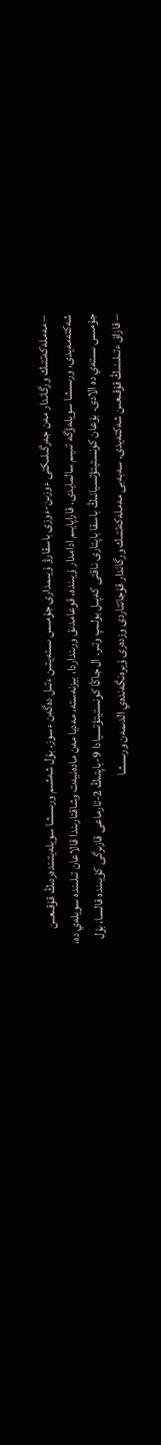– مەملەكەتتىك ورگاندار مەن جەرگىلىكتى ءوزىن-ءوزى باسقارۋ ۇيىمدارى جۇمىس ىستەيتىن ءتىل دەگەن ءسوز. بۇل شەشىم ورىسشا سويلەيتىندەردىڭ قۇقىعىن شەكتەمەيدى، ورىسشا سويلەۋگە تىيىم سالمايدى. قاراپايىم ادامدار ۇيىندە، قوعامدىق ورىنداردا، بيزنەستە، مەديا مەن مادەنيەت وشاقتارىندا قالاعان تىلىندە سويلەي دە، جۇمىس ىستەي دە الادى. بۇعان كونستيتۋتسيانىڭ باسقا باپتارى ناقتى كەپىل بولىپ وتىر. ال جاڭا كونستيتۋتسيادا 9-باپتىڭ 2-تارماعى قازىرگى كۇيىندە قالسا، بۇل – قازاق ءتىلىنىڭ قۇقىعىن شەكتەيدى. سەبەبى مەملەكەتتىك ورگاندار قۇجاتتاردى وزدەرى ۇيرەنگەندەي الدىمەن ورىسشا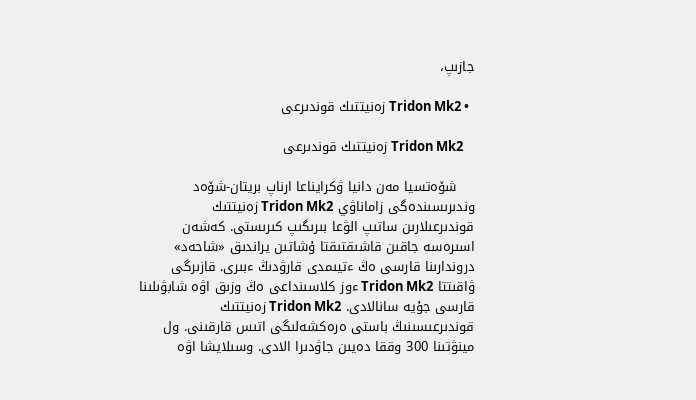جازىپ،

  • Tridon Mk2 زەنيتتىك قوندىرعى

    Tridon Mk2 زەنيتتىك قوندىرعى

    شۆەتسيا مەن دانيا ۋكرايناعا ارناپ بريتان-شۆەد وندىرىسىندەگى زاماناۋي Tridon Mk2 زەنيتتىك قوندىرعىلارىن ساتىپ الۋعا بىرىگىپ كىرىستى. كەشەن اسىرەسە جاقىن قاشىقتىقتا ۇشاتىن يراندىق «شاحەد» دروندارىنا قارسى ەڭ ءتيىمدى قارۋدىڭ ءبىرى. قازىرگى ۋاقىتتا Tridon Mk2 ءوز كلاسىنداعى ەڭ وزىق اۋە شابۋىلىنا قارسى جۇيە سانالادى. Tridon Mk2 زەنيتتىك قوندىرعىسىنىڭ باستى ەرەكشەلىگى اتىس قارقىنى. ول مينۋتىنا 300 وققا دەيىن جاۋدىرا الادى. وسىلايشا اۋە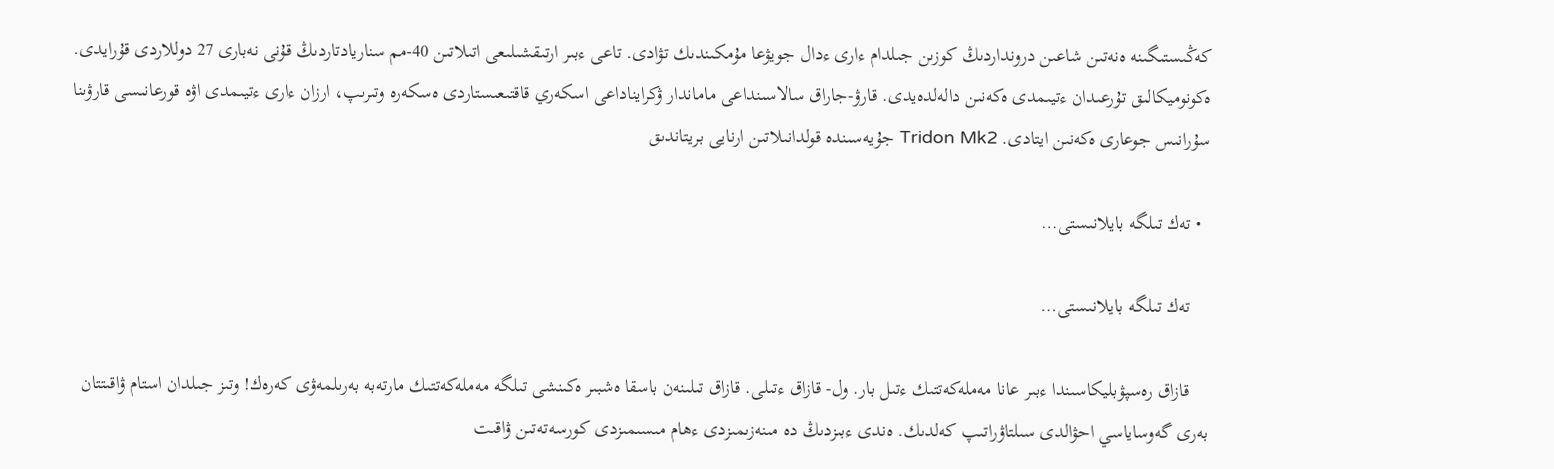كەڭىستىگىنە ەنەتىن شاعىن درونداردىڭ كوزىن جىلدام ءارى ءدال جويۋعا مۇمكىندىك تۋادى. تاعى ءبىر ارتىقشىلىعى اتىلاتىن 40-مم سناريادتاردىڭ قۇنى نەبارى 27 دوللاردى قۇرايدى. ەكونوميكالىق تۇرعىدان ءتيىمدى ەكەنىن دالەلدەيدى. قارۋ-جاراق سالاسىنداعى ماماندار ۋكرايناداعى اسكەري قاقتىعىستاردى ەسكەرە وتىرىپ، ارزان ءارى ءتيىمدى اۋە قورعانىسى قارۋىنا سۇرانىس جوعارى ەكەنىن ايتادى. Tridon Mk2 جۇيەسىندە قولدانىلاتىن ارنايى بريتاندىق

  • تەك تىلگە بايلانىستى…

    تەك تىلگە بايلانىستى…

    قازاق رەسپۋبليكاسىندا ءبىر عانا مەملەكەتتىك ءتىل بار. ول- قازاق ءتىلى. قازاق تىلىنەن باسقا ەشبىر ەكىنشى تىلگە مەملەكەتتىك مارتەبە بەرىلمەۋى كەرەك! وتىز جىلدان استام ۋاقىتتان بەرى گەوساياسي احۋالدى سىلتاۋراتىپ كەلدىك. ەندى ءبىزدىڭ دە مىنەزىمىزدى ءھام مىسىمىزدى كورسەتەتىن ۋاقىت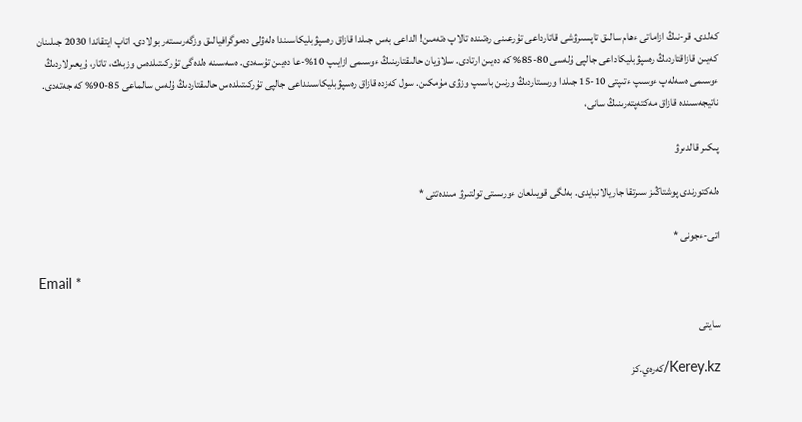كەلدى. قر-نىڭ ازاماتى ءھام سالىق تاپسىرۋشى قاتارداعى تۇرعىنى رەتىندە تالاپ ەتەمىن! الداعى بەس جىلدا قازاق رەسپۋبليكاسىندا ەلەۋلى دەموگرافيالىق وزگەرىستەر بولادى. اتاپ ايتقاندا 2030 جىلىنان كەيىن قازاقتاردىڭ رەسپۋبليكاداعى جالپى ۇلەسى 80-85% كە دەيىن ارتادى. سلاۆيان حالىقتارىنىڭ ءوسىمى ازايىپ 10%-عا دەيىن تۇسەدى. ەسەسىنە ەلدەگى تۇركىتىلدەس وزبەك، تاتار، ۇيعىرلاردىڭ ءوسىمى ەسەلەپ ءوسىپ ءتىپتى 10-15 جىلدا ورىستاردىڭ ورنىن باسىپ وزۋى مۇمكىن. سول كەزدە قازاق رەسپۋبليكاسىنداعى جالپى تۇركىتىلدەس حالىقتاردىڭ ۇلەس سالماعى 85-90% كە جەتەدى. ناتيجەسىندە قازاق مەكتەپتەرىنىڭ سانى،

پىكىر قالدىرۋ

ەلەكتورندى پوشتاڭىز سىرتقا جاريالانبايدى. بەلگى قويىلعان ءورىستى تولتىرۋ مىندەتتى *

اتى-ءجونى *

Email *

سايتى

Kerey.kz/كەرەي.كز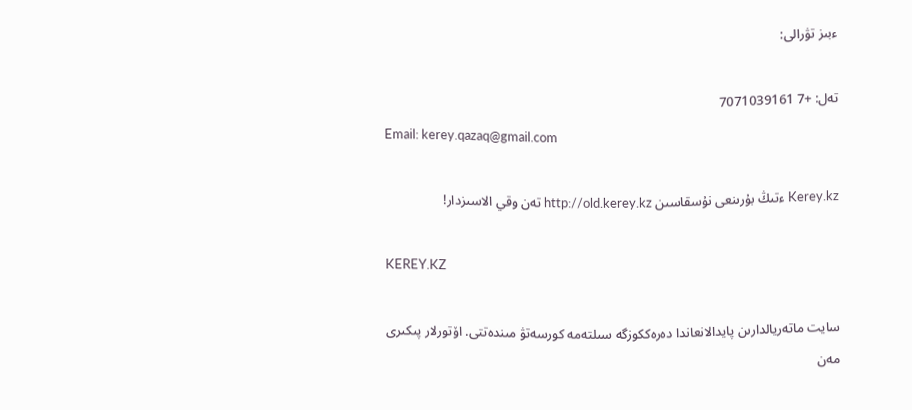ءبىز تۋرالى:

تەل: +7 7071039161
Email: kerey.qazaq@gmail.com

Kerey.kz ءتىڭ بۇرىنعى نۇسقاسىن http://old.kerey.kz تەن وقي الاسىزدار!

KEREY.KZ

سايت ماتەريالدارىن پايدالانعاندا دەرەككوزگە سىلتەمە كورسەتۋ مىندەتتى. اۆتورلار پىكىرى مەن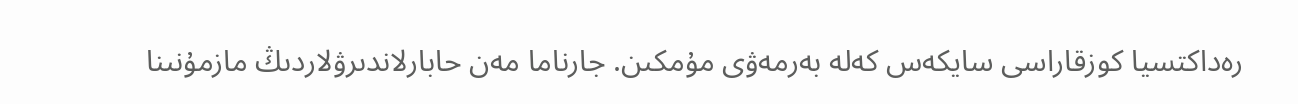رەداكتسيا كوزقاراسى سايكەس كەلە بەرمەۋى مۇمكىن. جارناما مەن حابارلاندىرۋلاردىڭ مازمۇنىنا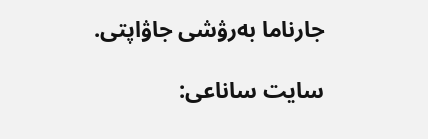جارناما بەرۋشى جاۋاپتى.

سايت ساناعى: